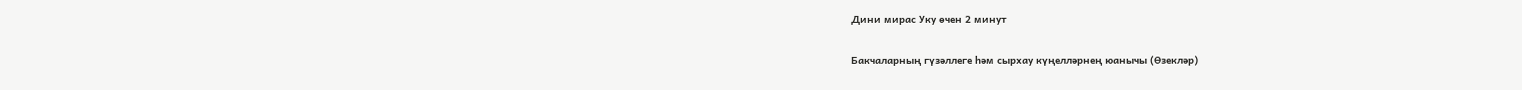Дини мирас Уку өчен 2 минут

Бакчаларның гүзәллеге һәм сырхау күңелләрнең юанычы (Өзекләр)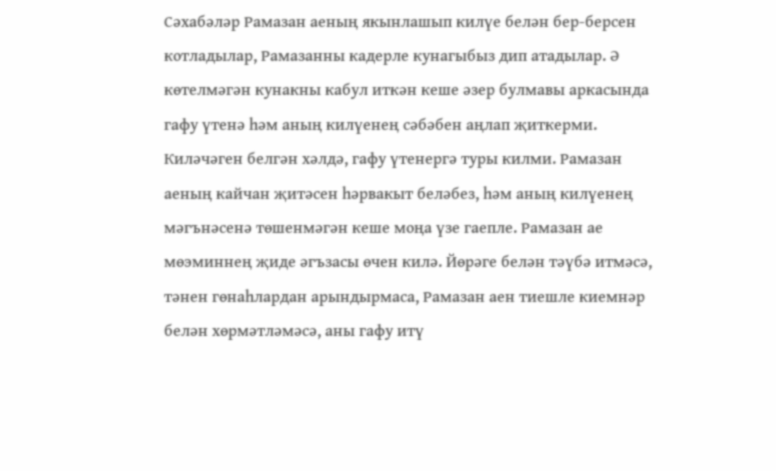Сәхабәләр Рамазан аеның якынлашып килүе белән бер-берсен котладылар, Рамазанны кадерле кунагыбыз дип атадылар. Ә көтелмәгән кунакны кабул иткән кеше әзер булмавы аркасында гафу үтенә һәм аның килүенең сәбәбен аңлап җиткерми. Киләчәген белгән хәлдә, гафу үтенергә туры килми. Рамазан аеның кайчан җитәсен һәрвакыт беләбез, һәм аның килүенең мәгънәсенә төшенмәгән кеше моңа үзе гаепле. Рамазан ае мөэминнең җиде әгъзасы өчен килә. Йөрәге белән тәүбә итмәсә, тәнен гөнаһлардан арындырмаса, Рамазан аен тиешле киемнәр белән хөрмәтләмәсә, аны гафу итү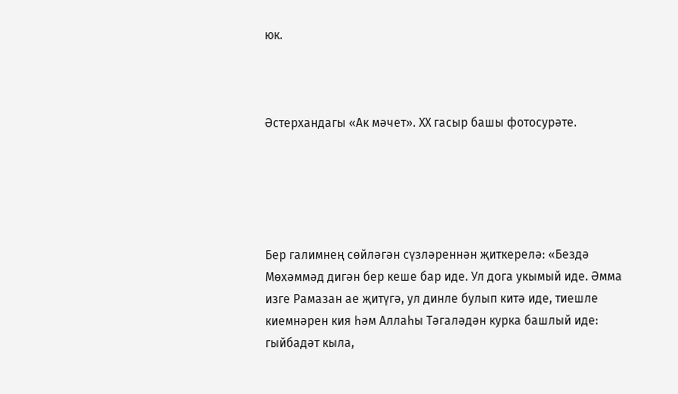юк.



Әстерхандагы «Ак мәчет». ХХ гасыр башы фотосурәте.





Бер галимнең сөйләгән сүзләреннән җиткерелә: «Бездә Мөхәммәд дигән бер кеше бар иде. Ул дога укымый иде. Әмма изге Рамазан ае җитүгә, ул динле булып китә иде, тиешле киемнәрен кия һәм Аллаһы Тәгаләдән курка башлый иде: гыйбадәт кыла,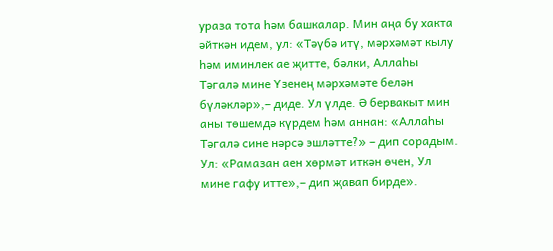ураза тота һәм башкалар. Мин аңа бу хакта әйткән идем, ул: «Тәүбә итү, мәрхәмәт кылу һәм иминлек ае җитте, бәлки, Аллаһы Тәгалә мине Үзенең мәрхәмәте белән бүләкләр»,– диде. Ул үлде. Ә бервакыт мин аны төшемдә күрдем һәм аннан: «Аллаһы Тәгалә сине нәрсә эшләтте?» – дип сорадым. Ул: «Рамазан аен хөрмәт иткән өчен, Ул мине гафу итте»,– дип җавап бирде».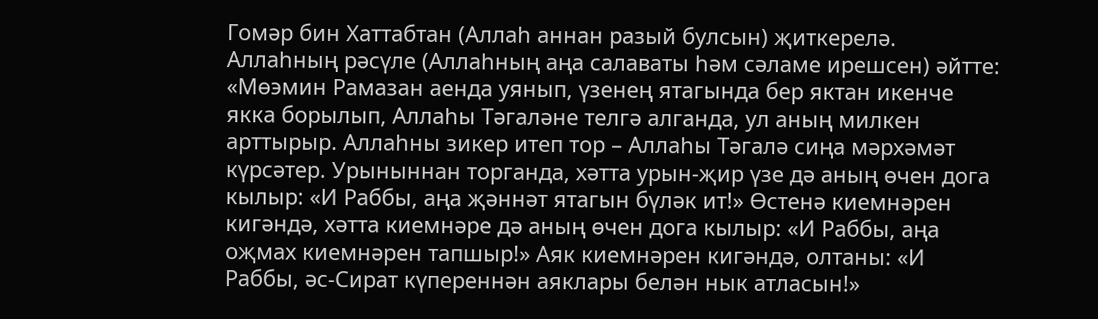Гомәр бин Хаттабтан (Аллаһ аннан разый булсын) җиткерелә. Аллаһның рәсүле (Аллаһның аңа салаваты һәм сәламе ирешсен) әйтте: «Мөэмин Рамазан аенда уянып, үзенең ятагында бер яктан икенче якка борылып, Аллаһы Тәгаләне телгә алганда, ул аның милкен арттырыр. Аллаһны зикер итеп тор – Аллаһы Тәгалә сиңа мәрхәмәт күрсәтер. Урыныннан торганда, хәтта урын-җир үзе дә аның өчен дога кылыр: «И Раббы, аңа җәннәт ятагын бүләк ит!» Өстенә киемнәрен кигәндә, хәтта киемнәре дә аның өчен дога кылыр: «И Раббы, аңа оҗмах киемнәрен тапшыр!» Аяк киемнәрен кигәндә, олтаны: «И Раббы, әс-Сират күпереннән аяклары белән нык атласын!»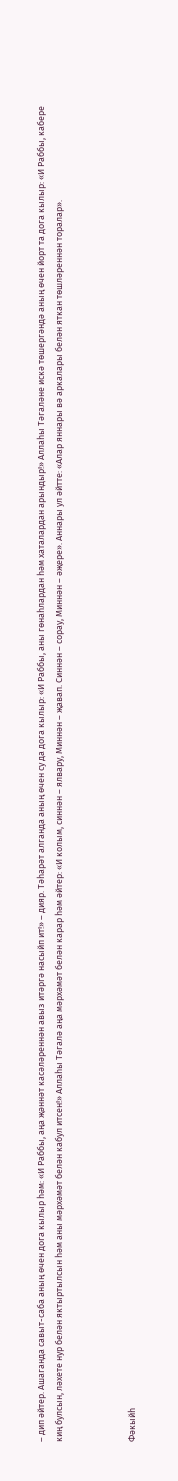– дип әйтер. Ашаганда савыт-саба аның өчен дога кылыр һәм: «И Раббы, аңа җәннәт касәләреннән авыз итәргә насыйп ит!» – дияр. Тәһарәт алганда аның өчен су да дога кылыр: «И Раббы, аны гөнаһлардан һәм хаталардан арындыр!» Аллаһы Тәгаләне искә төшергәндә аның өчен йорт та дога кылыр: «И Раббы, кабере киң булсын, ләхете нур белән яктыртылсын һәм аны мәрхәмәт белән кабул итсен!» Аллаһы Тәгалә аңа мәрхәмәт белән карар һәм әйтер: «И колым, синнән – ялвару, Миннән – җавап. Синнән – сорау, Миннән – әҗере». Аннары ул әйтте: «Алар яннары вә аркалары белән яткан төшләреннән торалар».



Фәкыйһ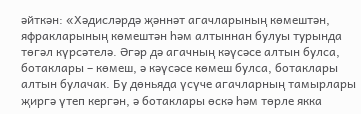әйткән: «Хәдисләрдә җәннәт агачларының көмештән, яфракларының көмештән һәм алтыннан булуы турында төгәл күрсәтелә. Әгәр дә агачның кәүсәсе алтын булса, ботаклары – көмеш, ә кәүсәсе көмеш булса, ботаклары алтын булачак. Бу дөньяда үсүче агачларның тамырлары җиргә үтеп кергән, ә ботаклары өскә һәм төрле якка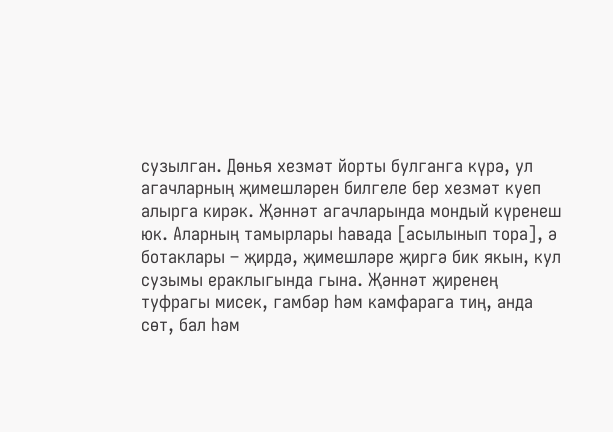сузылган. Дөнья хезмәт йорты булганга күрә, ул агачларның җимешләрен билгеле бер хезмәт куеп алырга кирәк. Җәннәт агачларында мондый күренеш юк. Аларның тамырлары һавада [асылынып тора], ә ботаклары – җирдә, җимешләре җиргә бик якын, кул сузымы ераклыгында гына. Җәннәт җиренең туфрагы мисек, гамбәр һәм камфарага тиң, анда сөт, бал һәм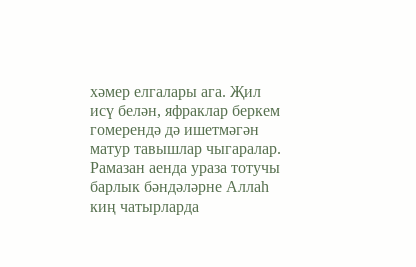хәмер елгалары ага. Җил исү белән, яфраклар беркем гомерендә дә ишетмәгән матур тавышлар чыгаралар. Рамазан аенда ураза тотучы барлык бәндәләрне Аллаһ киң чатырларда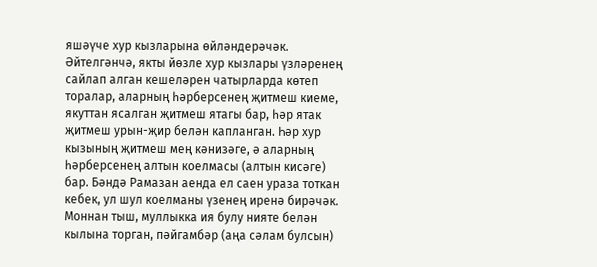яшәүче хур кызларына өйләндерәчәк. Әйтелгәнчә, якты йөзле хур кызлары үзләренең сайлап алган кешеләрен чатырларда көтеп торалар, аларның һәрберсенең җитмеш киеме, якуттан ясалган җитмеш ятагы бар, һәр ятак җитмеш урын-җир белән капланган. Һәр хур кызының җитмеш мең кәнизәге, ә аларның һәрберсенең алтын коелмасы (алтын кисәге) бар. Бәндә Рамазан аенда ел саен ураза тоткан кебек, ул шул коелманы үзенең иренә бирәчәк. Моннан тыш, муллыкка ия булу нияте белән кылына торган, пәйгамбәр (аңа сәлам булсын)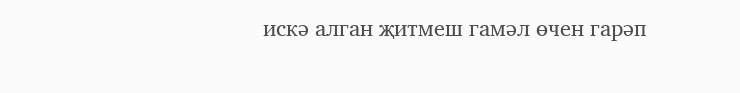искә алган җитмеш гамәл өчен гарәп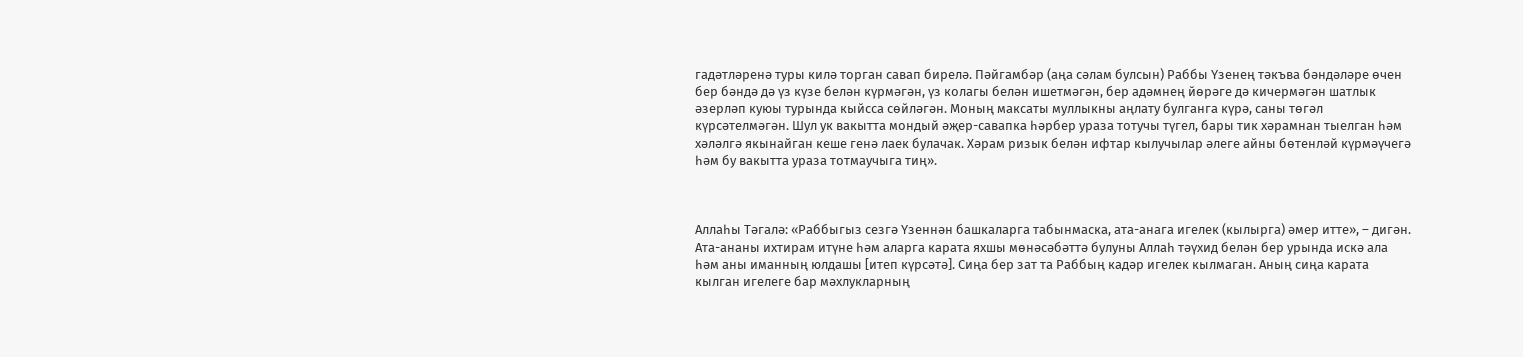гадәтләренә туры килә торган савап бирелә. Пәйгамбәр (аңа сәлам булсын) Раббы Үзенең тәкъва бәндәләре өчен бер бәндә дә үз күзе белән күрмәгән, үз колагы белән ишетмәгән, бер адәмнең йөрәге дә кичермәгән шатлык әзерләп куюы турында кыйсса сөйләгән. Моның максаты муллыкны аңлату булганга күрә, саны төгәл күрсәтелмәгән. Шул ук вакытта мондый әҗер-савапка һәрбер ураза тотучы түгел, бары тик хәрамнан тыелган һәм хәләлгә якынайган кеше генә лаек булачак. Хәрам ризык белән ифтар кылучылар әлеге айны бөтенләй күрмәүчегә һәм бу вакытта ураза тотмаучыга тиң».



Аллаһы Тәгалә: «Раббыгыз сезгә Үзеннән башкаларга табынмаска, ата-анага игелек (кылырга) әмер итте», – дигән. Ата-ананы ихтирам итүне һәм аларга карата яхшы мөнәсәбәттә булуны Аллаһ тәүхид белән бер урында искә ала һәм аны иманның юлдашы [итеп күрсәтә]. Сиңа бер зат та Раббың кадәр игелек кылмаган. Аның сиңа карата кылган игелеге бар мәхлукларның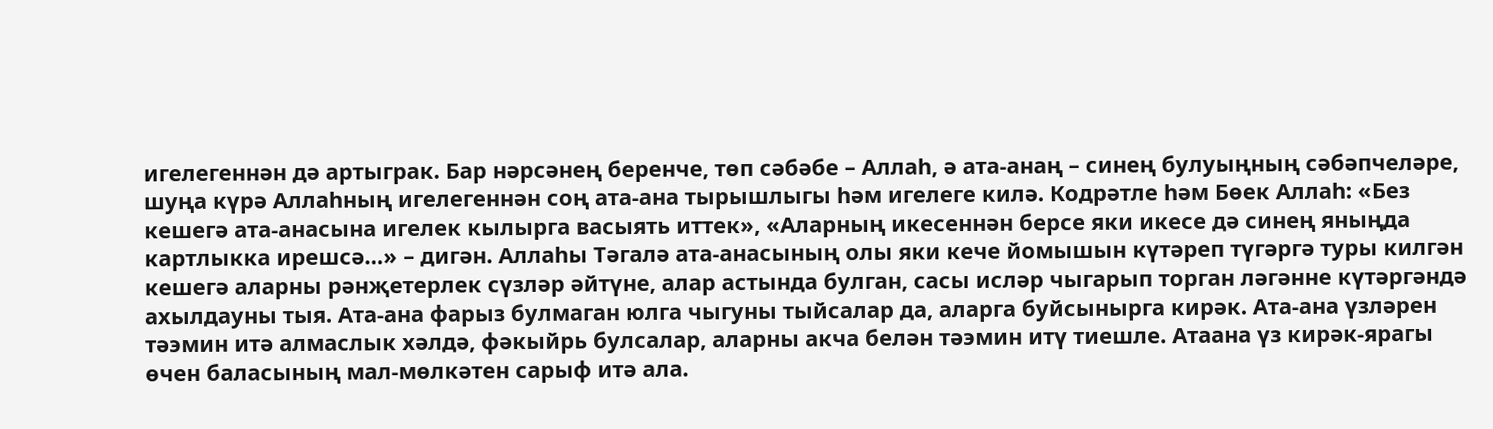игелегеннән дә артыграк. Бар нәрсәнең беренче, төп сәбәбе – Аллаһ, ә ата-анаң – синең булуыңның сәбәпчеләре, шуңа күрә Аллаһның игелегеннән соң ата-ана тырышлыгы һәм игелеге килә. Кодрәтле һәм Бөек Аллаһ: «Без кешегә ата-анасына игелек кылырга васыять иттек», «Аларның икесеннән берсе яки икесе дә синең яныңда картлыкка ирешсә…» – дигән. Аллаһы Тәгалә ата-анасының олы яки кече йомышын күтәреп түгәргә туры килгән кешегә аларны рәнҗетерлек сүзләр әйтүне, алар астында булган, сасы исләр чыгарып торган ләгәнне күтәргәндә ахылдауны тыя. Ата-ана фарыз булмаган юлга чыгуны тыйсалар да, аларга буйсынырга кирәк. Ата-ана үзләрен тәэмин итә алмаслык хәлдә, фәкыйрь булсалар, аларны акча белән тәэмин итү тиешле. Атаана үз кирәк-ярагы өчен баласының мал-мөлкәтен сарыф итә ала.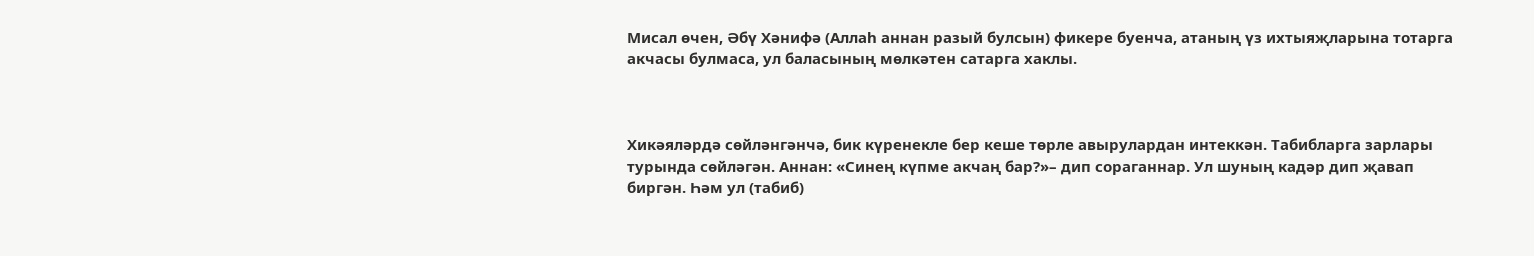Мисал өчен, Әбү Хәнифә (Аллаһ аннан разый булсын) фикере буенча, атаның үз ихтыяҗларына тотарга акчасы булмаса, ул баласының мөлкәтен сатарга хаклы.



Хикәяләрдә сөйләнгәнчә, бик күренекле бер кеше төрле авырулардан интеккән. Табибларга зарлары турында сөйләгән. Аннан: «Синең күпме акчаң бар?»– дип сораганнар. Ул шуның кадәр дип җавап биргән. Һәм ул (табиб)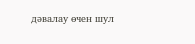дәвалау өчен шул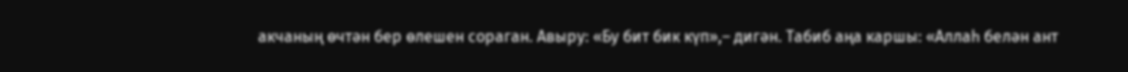акчаның өчтән бер өлешен сораган. Авыру: «Бу бит бик күп»,– дигән. Табиб аңа каршы: «Аллаһ белән ант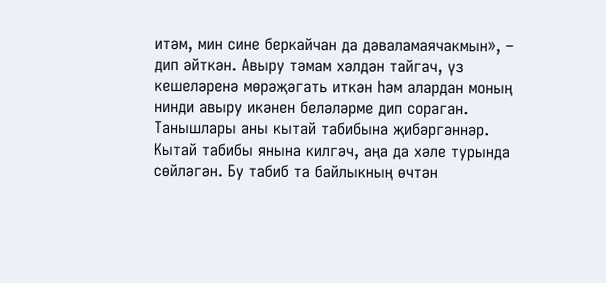итәм, мин сине беркайчан да дәваламаячакмын», – дип әйткән. Авыру тәмам хәлдән тайгач, үз кешеләренә мөрәҗәгать иткән һәм алардан моның нинди авыру икәнен беләләрме дип сораган. Танышлары аны кытай табибына җибәргәннәр. Кытай табибы янына килгәч, аңа да хәле турында сөйләгән. Бу табиб та байлыкның өчтән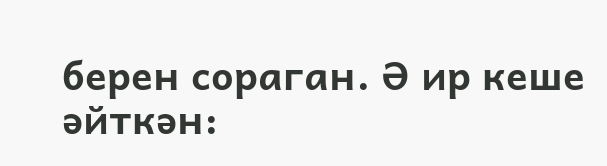берен сораган. Ә ир кеше әйткән: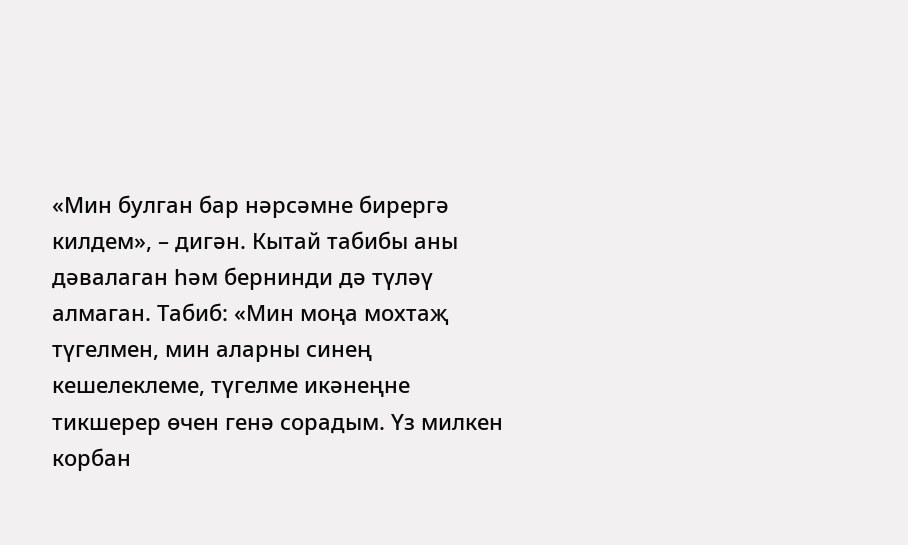«Мин булган бар нәрсәмне бирергә килдем», – дигән. Кытай табибы аны дәвалаган һәм бернинди дә түләү алмаган. Табиб: «Мин моңа мохтаҗ түгелмен, мин аларны синең кешелеклеме, түгелме икәнеңне тикшерер өчен генә сорадым. Үз милкен корбан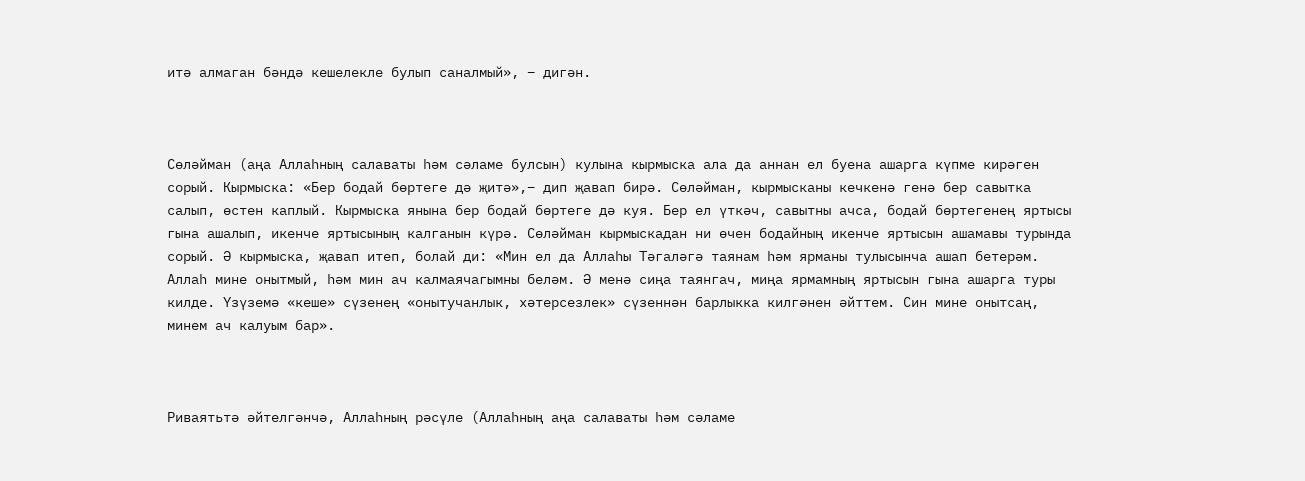итә алмаган бәндә кешелекле булып саналмый», – дигән.



Сөләйман (аңа Аллаһның салаваты һәм сәламе булсын) кулына кырмыска ала да аннан ел буена ашарга күпме кирәген сорый. Кырмыска: «Бер бодай бөртеге дә җитә»,– дип җавап бирә. Сөләйман, кырмысканы кечкенә генә бер савытка салып, өстен каплый. Кырмыска янына бер бодай бөртеге дә куя. Бер ел үткәч, савытны ачса, бодай бөртегенең яртысы гына ашалып, икенче яртысының калганын күрә. Сөләйман кырмыскадан ни өчен бодайның икенче яртысын ашамавы турында сорый. Ә кырмыска, җавап итеп, болай ди: «Мин ел да Аллаһы Тәгаләгә таянам һәм ярманы тулысынча ашап бетерәм. Аллаһ мине онытмый, һәм мин ач калмаячагымны беләм. Ә менә сиңа таянгач, миңа ярмамның яртысын гына ашарга туры килде. Үзүземә «кеше» сүзенең «онытучанлык, хәтерсезлек» сүзеннән барлыкка килгәнен әйттем. Син мине онытсаң, минем ач калуым бар».



Риваятьтә әйтелгәнчә, Аллаһның рәсүле (Аллаһның аңа салаваты һәм сәламе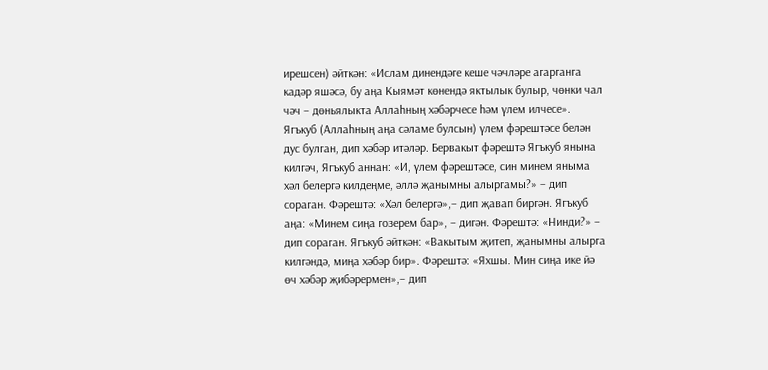ирешсен) әйткән: «Ислам динендәге кеше чәчләре агарганга кадәр яшәсә, бу аңа Кыямәт көнендә яктылык булыр, чөнки чал чәч – дөньялыкта Аллаһның хәбәрчесе һәм үлем илчесе». Ягъкуб (Аллаһның аңа сәламе булсын) үлем фәрештәсе белән дус булган, дип хәбәр итәләр. Бервакыт фәрештә Ягъкуб янына килгәч, Ягъкуб аннан: «И, үлем фәрештәсе, син минем яныма хәл белергә килдеңме, әллә җанымны алыргамы?» – дип сораган. Фәрештә: «Хәл белергә»,– дип җавап биргән. Ягъкуб аңа: «Минем сиңа гозерем бар», – дигән. Фәрештә: «Нинди?» – дип сораган. Ягъкуб әйткән: «Вакытым җитеп, җанымны алырга килгәндә, миңа хәбәр бир». Фәрештә: «Яхшы. Мин сиңа ике йә өч хәбәр җибәрермен»,– дип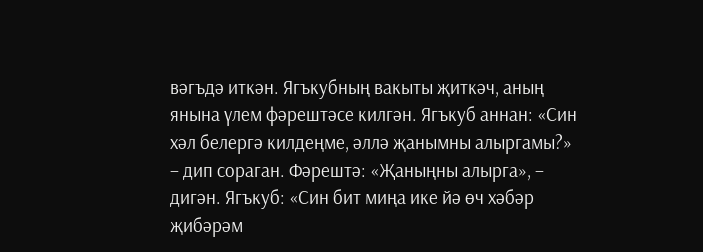вәгъдә иткән. Ягъкубның вакыты җиткәч, аның янына үлем фәрештәсе килгән. Ягъкуб аннан: «Син хәл белергә килдеңме, әллә җанымны алыргамы?» – дип сораган. Фәрештә: «Җаныңны алырга», – дигән. Ягъкуб: «Син бит миңа ике йә өч хәбәр җибәрәм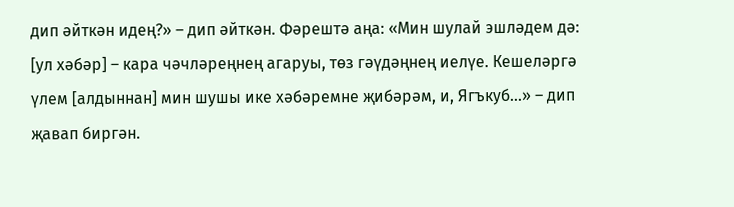дип әйткән идең?» – дип әйткән. Фәрештә аңа: «Мин шулай эшләдем дә: [ул хәбәр] – кара чәчләреңнең агаруы, төз гәүдәңнең иелүе. Кешеләргә үлем [алдыннан] мин шушы ике хәбәремне җибәрәм, и, Ягъкуб...» – дип җавап биргән.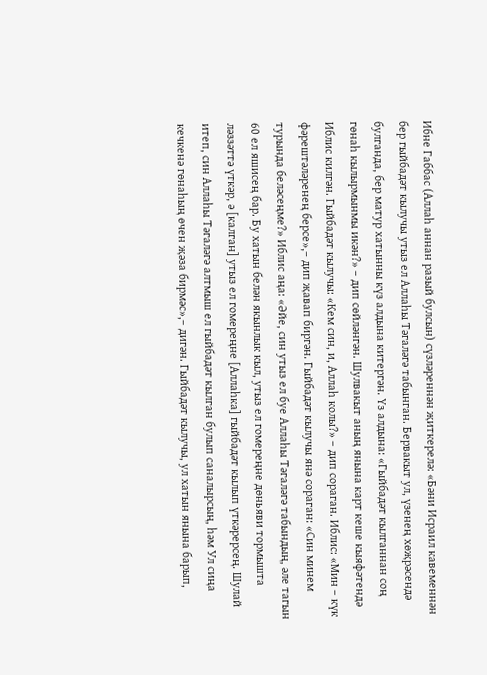Ибне Габбас (Аллаһ аннан разый булсын) сүзләреннән җиткерелә: «Бәни Исраил кавеменнән бер гыйбадәт кылучы утыз ел Аллаһы Тәгаләгә табынган. Бервакыт ул, үзенең хөҗрәсендә булганда, бер матур хатынны күз алдына китергән. Үз алдына: «Гыйбадәт кылганнан соң гөнаһ кылырмынмы икән?» – дип сөйләнгән. Шулвакыт аның янына карт кеше кыяфәтендә Иблис килгән. Гыйбадәт кылучы: «Кем син, и, Аллаһ колы?» – дип сораган. Иблис: «Мин – күк фәрештәләренең берсе»,– дип җавап биргән. Гыйбадәт кылучы янә сораган: «Син минем турында беләсеңме?» Иблис аңа: «Әйе, син утыз ел буе Аллаһы Тәгаләгә табындың, әле тагын 60 ел яшисең бар. Бу хатын белән якынлык кыл, утыз ел гомереңне дөньяви тормышта ләззәттә үткәр, ә [калган] утыз ел гомереңне [Аллаһка] гыйбадәт кылып үткәрерсең. Шулай итеп, син Аллаһы Тәгаләгә алтмыш ел гыйбадәт кылган булып саналырсың, һәм Ул сиңа кечкенә гөнаһың өчен җәза бирмәс»,– дигән. Гыйбадәт кылучы, ул хатын янына барып,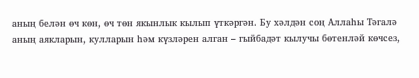аның белән өч көн, өч төн якынлык кылып үткәргән. Бу хәлдән соң Аллаһы Тәгалә аның аякларын, кулларын һәм күзләрен алган – гыйбадәт кылучы бөтенләй көчсез,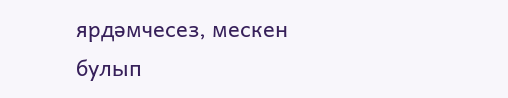ярдәмчесез, мескен булып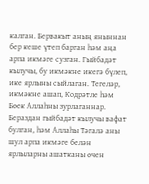калган. Бервакыт аның яныннан бер кеше үтеп барган һәм аңа арпа икмәге сузган. Гыйбадәт кылучы, бу икмәкне икегә бүлеп, ике ярлыны сыйлаган. Тегеләр, икмәкне ашап, Кодрәтле һәм Бөек Аллаһны зурлаганнар. Бераздан гыйбадәт кылучы вафат булган, һәм Аллаһы Тәгалә аны шул арпа икмәге белән ярлыларны ашатканы өчен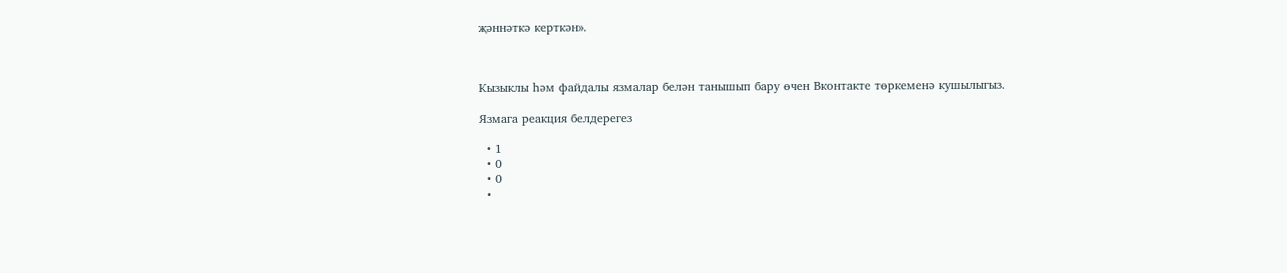җәннәткә керткән».



Кызыклы һәм файдалы язмалар белән танышып бару өчен Вконтакте төркеменә кушылыгыз.

Язмага реакция белдерегез

  • 1
  • 0
  • 0
  •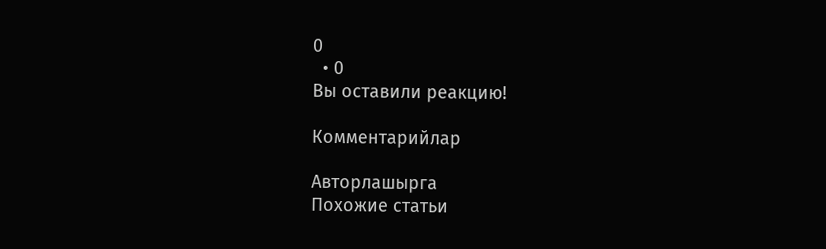0
  • 0
Вы оставили реакцию!

Комментарийлар

Авторлашырга
Похожие статьи